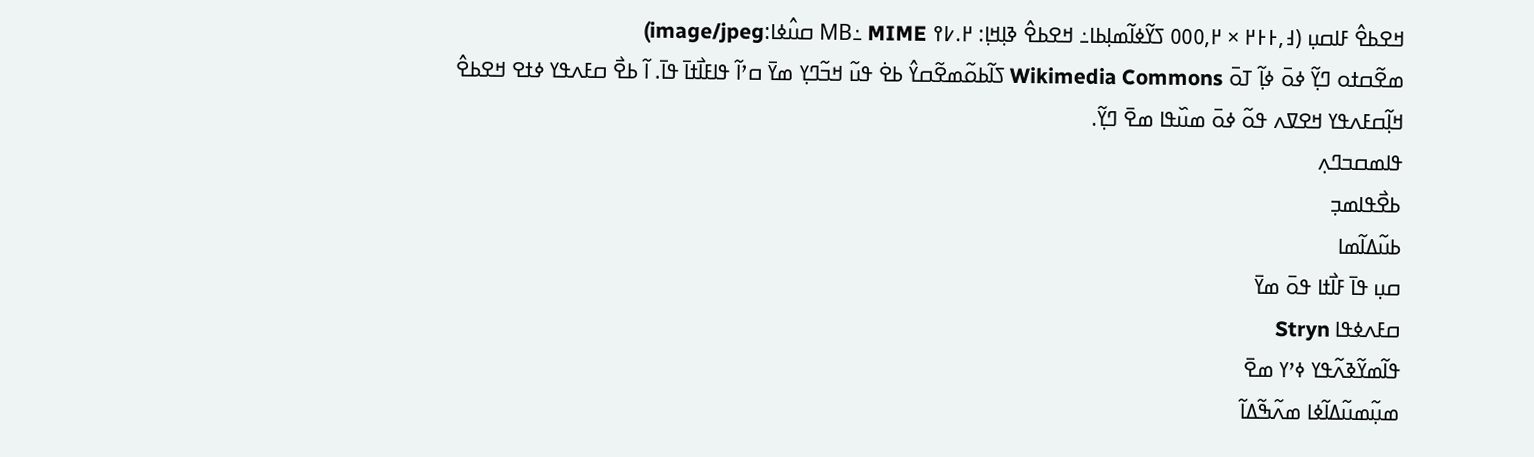ߞߐߕߐ߮ ߓߊߛߎ߲ (߃,߅߅߂ × ߂,߀߀߀ ߖߌ߬ߦߊ߬ߘߊ߲ߕߊ߸ ߞߐߕߐ߮ ߢߊ߲ߞߊ߲: ߂.߇߉ MB߸ MIME ߛߎ߮ߦߊ:image/jpeg)
ߘߐ߬ߛߙߋ ߣߌ߲߬ ߦߋ߫ ߦߊ߲߬ ߠߋ߫ Wikimedia Commons ߖߊ߬ߕߋ߬ߘߐ߬ߛߌ߮ ߕߐ߭ ߟߎ߬ ߞߏ߬ߣߌ߲ ߘߌ߫ ߛߴߊ߬ ߟߊߓߊ߯ߙߊ߫ ߟߊ߫. ߊ߬ ߕߐ߯ ߛߓߍߟߌ ߦߙߐ ߞߐߕߐ߮ ߞߊ߲߬ߛߓߍߟߌ ߞߐߜߍ ߟߋ߬ ߦߋ߫ ߘߎ߰ߟߊ ߘߐ߫ ߣߌ߲߬.
ߟߊߘߛߏߣߍ߲
ߕߐ߯ߟߊߘߏ߲
ߕߎ߬ߡߊ߬ߘߊ
ߛߎ߲ ߟߊ߫ ߓߊ߯ߙߊ ߟߋ߫ ߘߌ߫
ߛߓߍߦߟߊ Stryn
ߟߊ߬ߘߌ߬ߢߍ߬ߟߌ ߦߴߌ ߘߐ߫
ߘߎ߲߬ߘߎ߬ߡߊ߬ߦߊ ߘߍ߬ߒ߬ߡߊ߬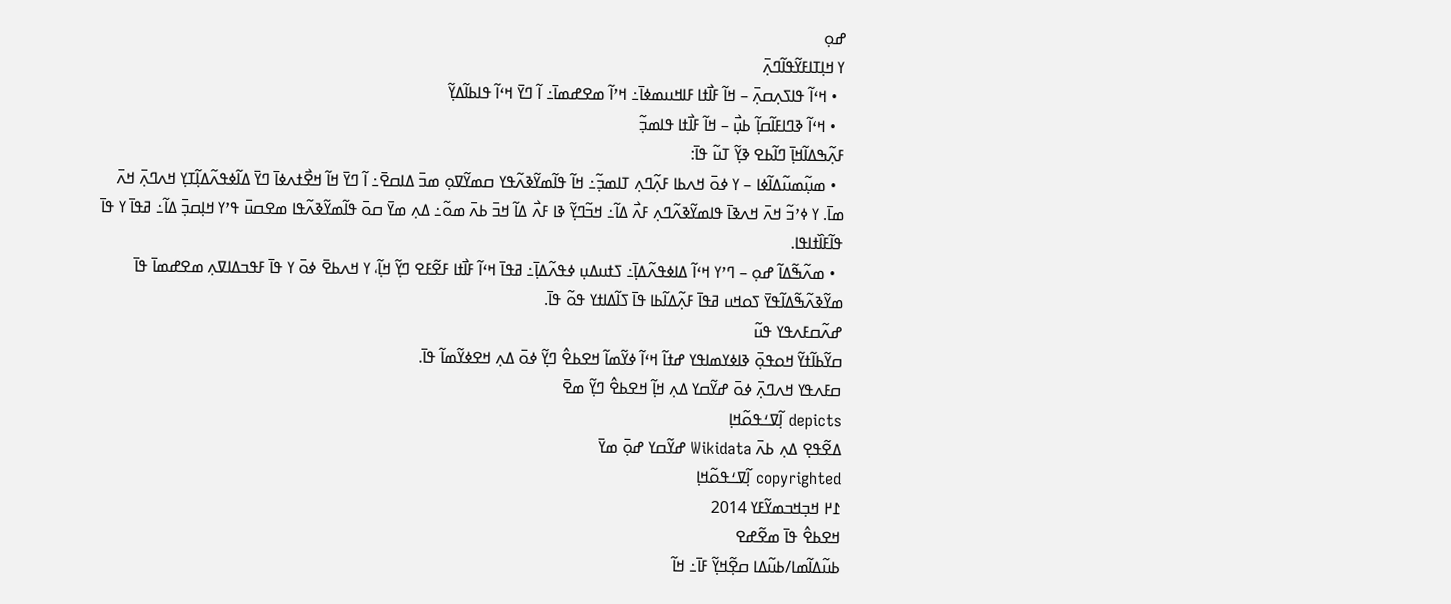ߝߋ߲
ߌ ߞߊ߲ߠߊߓߌ߬ߟߊ߬ߣߍ߲߫
  • ߞߵߊ߬ ߟߊߖߍ߲ߛߍ߲߫ – ߞߊ߬ ߓߊ߯ߙߊ ߓߊߞߎߘߦߊ߫߸ ߞߴߊ߬ ߘߐߝߘߊ߫߸ ߊ߬ ߣߌ߫ ߞߵߊ߬ ߟߊߕߊ߬ߡߌ߲߬
  • ߞߵߊ߬ ߢߣߊߓߊ߬ߛߊ߲߬ ߕߎ߲߯ – ߞߊ߬ ߓߊ߯ߙߊ ߟߊߘߏ߲߬
ߓߍ߲߬ߒߡߊ߬ߞߊ߲߫ ߣߊ߬ߕߐ ߢߌ߲߬ ߠߎ߬ ߟߊ߫:
  • ߘߎ߲߬ߘߎ߬ߡߊ߬ߦߊ – ߌ ߦߋ߫ ߞߍߕߊ ߓߍ߲߬ߣߍ߲ ߠߊߘߏ߲߬߸ ߞߊ߬ ߟߊ߬ߘߌ߬ߢߍ߬ߟߌ ߛߘߌ߬ߜߋ߲ ߘߏ߫ ߡߊߛߐ߫߸ ߊ߬ ߣߌ߫ ߞߊ߬ ߞߐ߯ߙߍߦߊ߫ ߣߌ߫ ߡߊ߬ߦߟߍ߬ߡߊ߲߬ߠߌ߲ ߞߍߣߍ߲߫ ߞߍ߫ ߘߊ߫. ߌ ߦߴߏ߬ ߞߍ߫ ߞߍߢߊ߫ ߟߊߘߌ߬ߢߍ߬ߣߍ߲ ߓߍ߯ ߡߊ߬߸ ߞߏ߬ߣߌ߲߬ ߢߊ ߓߍ߯ ߡߊ߬ ߞߏ߫ ߕߍ߫ ߘߋ߬߸ ߡߍ߲ ߘߌ߫ ߛߋ߫ ߟߊ߬ߘߌ߬ߢߍ߬ߟߊ ߘߐߛߎ߫ ߟߴߌ ߞߊ߲ߛߏ߲߫ ߡߊ߬߸ ߥߟߊ߫ ߌ ߟߊ߫ ߟߊ߬ߓߊ߰ߙߊߟߊ.
  • ߘߍ߬ߒ߬ߡߊ߬ ߝߋ߲ – ߣߴߌ ߞߵߊ߬ ߡߊߦߟߍ߬ߡߊ߲߫߸ ߖߙߎߡߎ߲ ߦߟߍ߬ߡߊ߲߫߸ ߥߟߊ߫ ߞߵߊ߬ ߓߊ߯ߙߊ ߓߐ߬ߓߐ ߣߌ߲߬ ߞߊ߲߬، ߌ ߞߍߕߐ߫ ߦߋ߫ ߌ ߟߊ߫ ߓߟߏߡߊߜߍ߲ ߘߐߝߘߊ߫ ߟߊ߫ ߘߌ߬ߢߍ߬ߒ߬ߡߊ߬ߟߌ߫ ߖߋߞߎ ߥߟߊ߫ ߓߍ߲߬ߡߊ߬ߕߊ ߟߊ߫ ߖߊ߬ߡߊߙߌ ߟߋ߬ ߟߊ߫.
ߝߍ߬ߛߓߍߟߌ ߟߎ߬
ߛߌ߬ߕߊ߬ߙߌ߬ ߞߋߟߋ߲߫ ߢߊߦߌߘߊߟߌ ߝߙߊ߬ ߞߵߊ߬ ߦߌ߬ߘߊ߬ ߞߐߕߐ߮ ߣߌ߲߬ ߦߋ߫ ߡߍ߲ ߞߐߦߌ߬ߘߊ߬ ߟߊ߫.
ߛߓߍߟߌ ߞߍߣߍ߲߫ ߦߋ߫ ߝߌ߬ߛߌ ߡߍ߲ ߞߊ߲߬ ߞߐߕߐ߮ ߣߌ߲߬ ߘߐ߫
depicts ߊ߲߬ߜߑߟߋ߬ߞߊ߲
ߡߐ߬ߟߐ߲ ߡߍ߲ ߕߍ߫ Wikidata ߝߌ߬ߛߌ ߝߋ߲߫ ߘߌ߫
copyrighted ߊ߲߬ߜߑߟߋ߬ߞߊ߲
߁߂ ߞߏ߲ߞߏߘߌ߬ߓߌ 2014
ߞߐߕߐ߮ ߟߊ߫ ߘߐ߬ߝߐ
ߕߎ߬ߡߊ߬ߘߊ/ߕߎ߬ߡߊ ߛߐ߲߬ߞߌ߲߬ ߓߊ߫߸ ߞߊ߬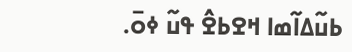ߕߎ߬ߡߊ߬ߘߊ ߞߐߕߐ߮ ߟߎ߬ ߦߋ߫.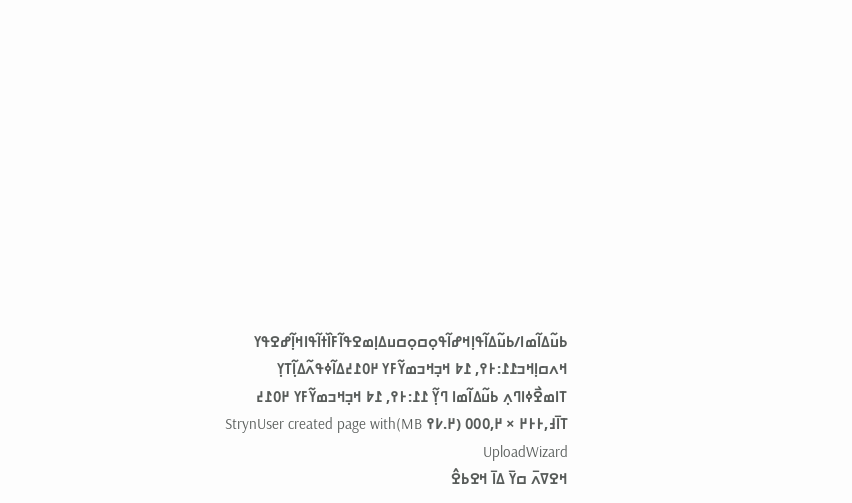ߕߎ߬ߡߊ߬ߘߊ/ߕߎ߬ߡߊ߬ߟߊ߲ߞߝߊ߬ߟߋ߲ߛߋ߲ߛߎߡߊ߲ߘߐߟߊ߬ߓߊ߰ߙߊ߬ߟߊߞߊ߲߬ߝߐߟߌ
ߞߍߛߊ߲ߞߏ߁߁:߅߉, ߁߈ ߞߏ߲ߞߏߘߌ߬ߓߌ ߂߀߁߄ߡߊ߬ߦߟߍ߬ߡߊ߲߬ߠߌ߲ ߠߊߘߐ߯ߦߊߣߍ߲ ߕߎ߬ߡߊ߬ߘߊ ߣߌ߲߬ ߁߁:߅߉, ߁߈ ߞߏ߲ߞߏߘߌ߬ߓߌ ߂߀߁߄ ߠߊ߫߃,߅߅߂ × ߂,߀߀߀ (߂.߇߉ MB)StrynUser created page with UploadWizard
ߞߐߜߍ߫ ߛߌ߫ ߡߊ߫ ߞߐߕߐ߮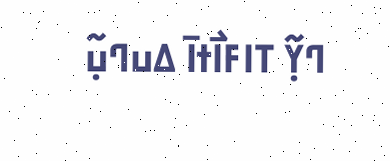ߣߌ߲߬ ߠߊߓߊ߯ߙߊ߫ ߡߎߣߎ߲߬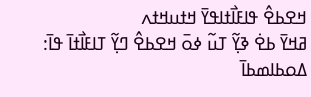ߞߐߕߐ߮ ߟߊߓߊ߯ߙߊߟߌ߫ ߞߙߎߞߙߍ
ߥߞߌ߫ ߕߐ߭ ߢߌ߲߬ ߠߎ߬ ߦߋ߫ ߞߐߕߐ߮ ߣߌ߲߬ ߠߊߓߊ߯ߙߊ߫ ߟߊ߫:
ߡߋߕߊߘߕߊ߫